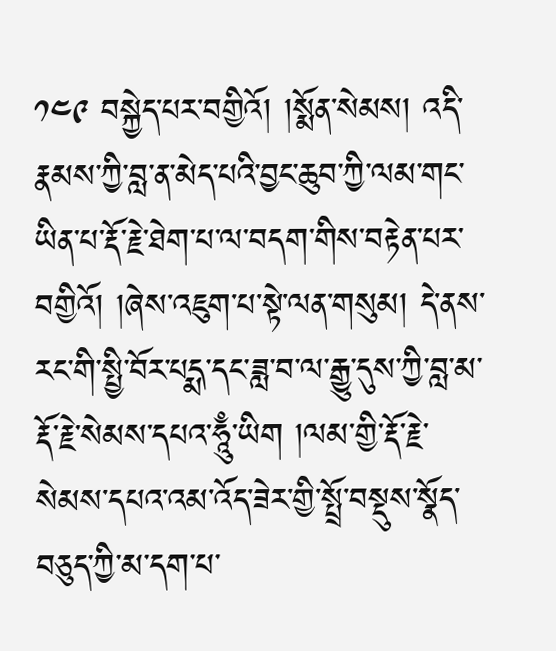༡༤༩ བསྐྱེད་པར་བགྱིའོ། །སྨོན་སེམས། འདི་རྣམས་ཀྱི་བླ་ན་མེད་པའི་བྱང་ཆུབ་ཀྱི་ལམ་གང་ཡིན་པ་རྡོ་རྗེ་ཐེག་པ་ལ་བདག་གིས་བརྟེན་པར་བགྱིའོ། །ཞེས་འཇུག་པ་སྟེ་ལན་གསུམ། དེ་ནས་རང་གི་སྤྱི་བོར་པདྨ་དང་ཟླ་བ་ལ་རྒྱུ་དུས་ཀྱི་བླ་མ་རྡོ་རྗེ་སེམས་དཔའ་ཧཱུྃ་ཡིག །ལམ་གྱི་རྡོ་རྗེ་སེམས་དཔའ་འམ་འོད་ཟེར་གྱི་སྤྲོ་བསྡུས་སྣོད་བཅུད་ཀྱི་མ་དག་པ་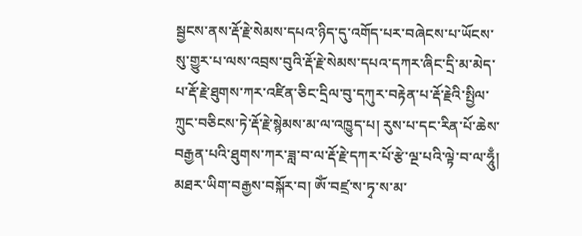སྦྱངས་ནས་རྡོ་རྗེ་སེམས་དཔའ་ཉིད་དུ་འགོད་པར་བཞེངས་པ་ཡོངས་སུ་གྱུར་པ་ལས་འབྲས་བུའི་རྡོ་རྗེ་སེམས་དཔའ་དཀར་ཞིང་དྲི་མ་མེད་པ་རྡོ་རྗེ་ཐུགས་ཀར་འཛིན་ཅིང་དྲིལ་བུ་དཀུར་བརྟེན་པ་རྡོ་རྗེའི་སྤྱིལ་ཀྲུང་བཅིངས་ཏེ་རྡོ་རྗེ་སྙེམས་མ་ལ་འཁྱུད་པ། རུས་པ་དང་རིན་པོ་ཆེས་བརྒྱན་པའི་ཐུགས་ཀར་ཟླ་བ་ལ་རྡོ་རྗེ་དཀར་པོ་རྩེ་ལྔ་པའི་ལྟེ་བ་ལ་ཧཱུྃ། མཐར་ཡིག་བརྒྱས་བསྐོར་བ། ༀ་བཛྲ་ས་ཏྭ་ས་མ་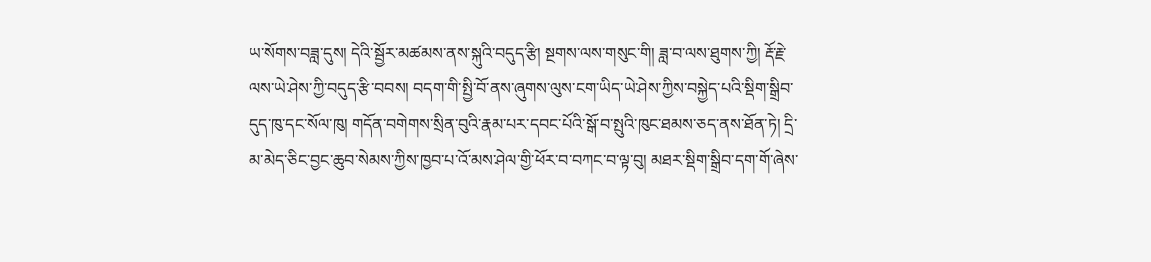ཡ་སོགས་བཟླ་དུས། དེའི་སྦྱོར་མཚམས་ནས་སྐུའི་བདུད་རྩི། སྔགས་ལས་གསུང་གི། ཟླ་བ་ལས་ཐུགས་ཀྱི། རྡོ་རྗེ་ལས་ཡེ་ཤེས་ཀྱི་བདུད་རྩི་བབས། བདག་གི་སྤྱི་བོ་ནས་ཞུགས་ལུས་ངག་ཡིད་ཡེ་ཤེས་ཀྱིས་བསྐྱེད་པའི་སྡིག་སྒྲིབ་དུད་ཁུ་དང་སོལ་ཁུ། གདོན་བགེགས་སྲིན་བུའི་རྣམ་པར་དབང་པོའི་སྒོ་བ་སྤུའི་ཁུང་ཐམས་ཅད་ནས་ཐོན་ཏེ། དྲི་མ་མེད་ཅིང་བྱང་ཆུབ་སེམས་ཀྱིས་ཁྱབ་པ་འོ་མས་ཤེལ་གྱི་ཕོར་བ་བཀང་བ་ལྟ་བུ། མཐར་སྡིག་སྒྲིབ་དག་གོ་ཞེས་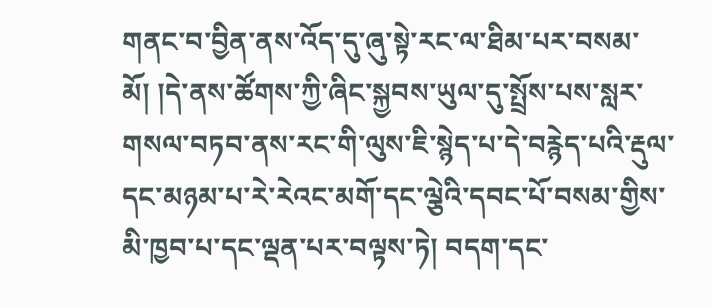གནང་བ་བྱིན་ནས་འོད་དུ་ཞུ་སྟེ་རང་ལ་ཐིམ་པར་བསམ་མོ། །དེ་ནས་ཚོགས་ཀྱི་ཞིང་སྐྱབས་ཡུལ་དུ་སྤྲོས་པས་སླར་གསལ་བཏབ་ནས་རང་གི་ལུས་ཇི་སྙེད་པ་དེ་བརྙེད་པའི་རྡུལ་དང་མཉམ་པ་རེ་རེའང་མགོ་དང་ལྕེའི་དབང་པོ་བསམ་གྱིས་མི་ཁྱབ་པ་དང་ལྡན་པར་བལྟས་ཏེ། བདག་དང་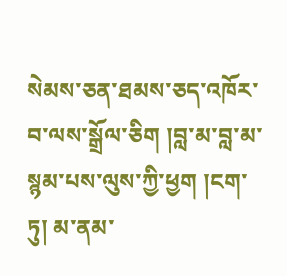སེམས་ཅན་ཐམས་ཅད་འཁོར་བ་ལས་སྒྲོལ་ཅིག །བླ་མ་བླ་མ་སྙམ་པས་ལུས་ཀྱི་ཕྱག །ངག་ཏུ། མ་ནམ་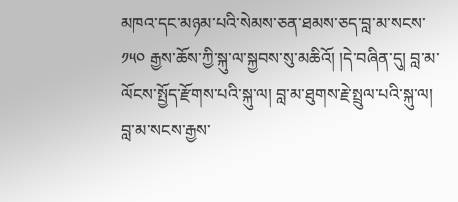མཁའ་དང་མཉམ་པའི་སེམས་ཅན་ཐམས་ཅད་བླ་མ་སངས་
༡༥༠ རྒྱས་ཆོས་ཀྱི་སྐུ་ལ་སྐྱབས་སུ་མཆིའོ། །དེ་བཞིན་དུ། བླ་མ་ལོངས་སྤྱོད་རྫོགས་པའི་སྐུ་ལ། བླ་མ་ཐུགས་རྗེ་སྤྲུལ་པའི་སྐུ་ལ། བླ་མ་སངས་རྒྱས་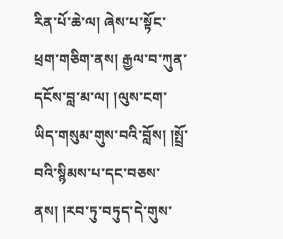རིན་པོ་ཆེ་ལ། ཞེས་པ་སྟོང་ཕྲག་གཅིག་ནས། རྒྱལ་བ་ཀུན་དངོས་བླ་མ་ལ། །ལུས་ངག་ཡིད་གསུམ་གུས་བའི་བློས། །སྤྲོ་བའི་སྙིམས་པ་དང་བཅས་ནས། །རབ་ཏུ་བཏུད་དེ་གུས་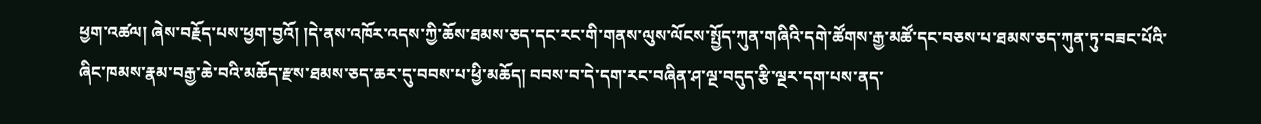ཕྱག་འཚལ། ཞེས་བརྗོད་པས་ཕྱག་བྱའོ། །དེ་ནས་འཁོར་འདས་ཀྱི་ཆོས་ཐམས་ཅད་དང་རང་གི་གནས་ལུས་ལོངས་སྤྱོད་ཀུན་གཞིའི་དགེ་ཚོགས་རྒྱ་མཚོ་དང་བཅས་པ་ཐམས་ཅད་ཀུན་ཏུ་བཟང་པོའི་ཞིང་ཁམས་རྣམ་བརྒྱ་ཆེ་བའི་མཆོད་རྫས་ཐམས་ཅད་ཆར་དུ་བབས་པ་ཕྱི་མཆོད། བབས་བ་དེ་དག་རང་བཞིན་ཤ་ལྔ་བདུད་རྩི་ལྔར་དག་པས་ནད་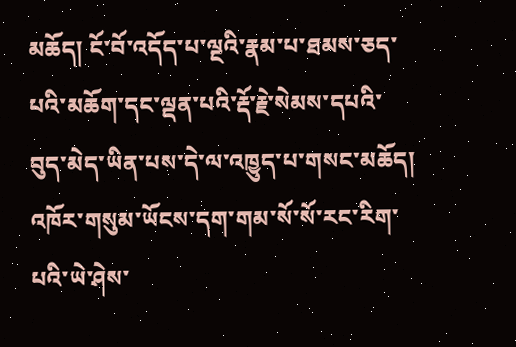མཆོད། ངོ་བོ་འདོད་པ་ལྔའི་རྣམ་པ་ཐམས་ཅད་པའི་མཆོག་དང་ལྡན་པའི་རྡོ་རྗེ་སེམས་དཔའི་བུད་མེད་ཡིན་པས་དེ་ལ་འཁྱུད་པ་གསང་མཆོད། འཁོར་གསུམ་ཡོངས་དག་གམ་སོ་སོ་རང་རིག་པའི་ཡེ་ཤེས་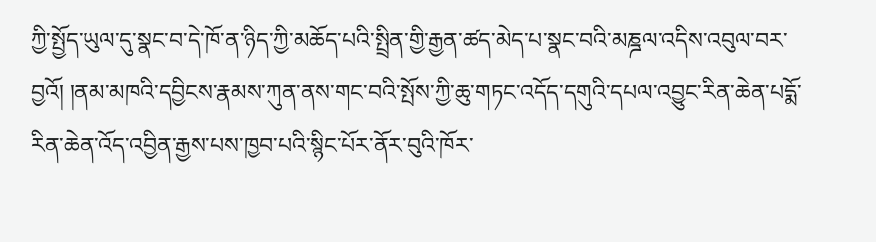ཀྱི་སྤྱོད་ཡུལ་དུ་སྣང་བ་དེ་ཁོ་ན་ཉིད་ཀྱི་མཆོད་པའི་སྤྲིན་གྱི་རྒྱན་ཚད་མེད་པ་སྣང་བའི་མཎྜལ་འདིས་འབུལ་བར་བྱའོ། །ནམ་མཁའི་དབྱིངས་རྣམས་ཀུན་ནས་གང་བའི་སྤོས་ཀྱི་ཆུ་གཏང་འདོད་དགུའི་དཔལ་འབྱུང་རིན་ཆེན་པདྨོ་རིན་ཆེན་འོད་འབྱིན་རྒྱས་པས་ཁྱབ་པའི་སྙིང་པོར་ནོར་བུའི་ཁོར་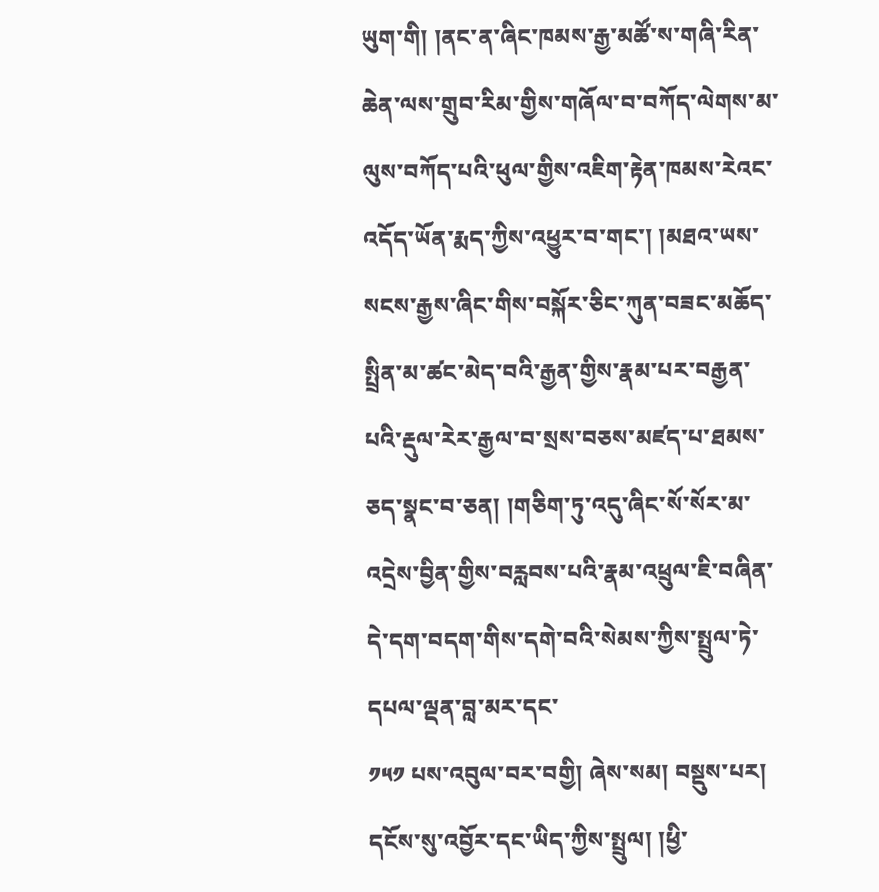ཡུག་གི། །ནང་ན་ཞིང་ཁམས་རྒྱ་མཚོ་ས་གཞི་རིན་ཆེན་ལས་གྲུབ་རིམ་གྱིས་གཞོལ་བ་བཀོད་ལེགས་མ་ལུས་བཀོད་པའི་ཕུལ་གྱིས་འཇིག་རྟེན་ཁམས་རེའང་འདོད་ཡོན་རྨད་ཀྱིས་འཕྱུར་བ་གང་། །མཐའ་ཡས་སངས་རྒྱས་ཞིང་གིས་བསྐོར་ཅིང་ཀུན་བཟང་མཆོད་སྤྲིན་མ་ཚང་མེད་བའི་རྒྱན་གྱིས་རྣམ་པར་བརྒྱན་པའི་རྡུལ་རེར་རྒྱལ་བ་སྲས་བཅས་མཛད་པ་ཐམས་ཅད་སྣང་བ་ཅན། །གཅིག་ཏུ་འདུ་ཞིང་སོ་སོར་མ་འདྲེས་བྱིན་གྱིས་བརླབས་པའི་རྣམ་འཕྲུལ་ཇི་བཞིན་དེ་དག་བདག་གིས་དགེ་བའི་སེམས་ཀྱིས་སྤྲུལ་ཏེ་དཔལ་ལྡན་བླ་མར་དང་
༡༥༡ པས་འབུལ་བར་བགྱི། ཞེས་སམ། བསྡུས་པར། དངོས་སུ་འབྱོར་དང་ཡིད་ཀྱིས་སྤྲུལ། །ཕྱི་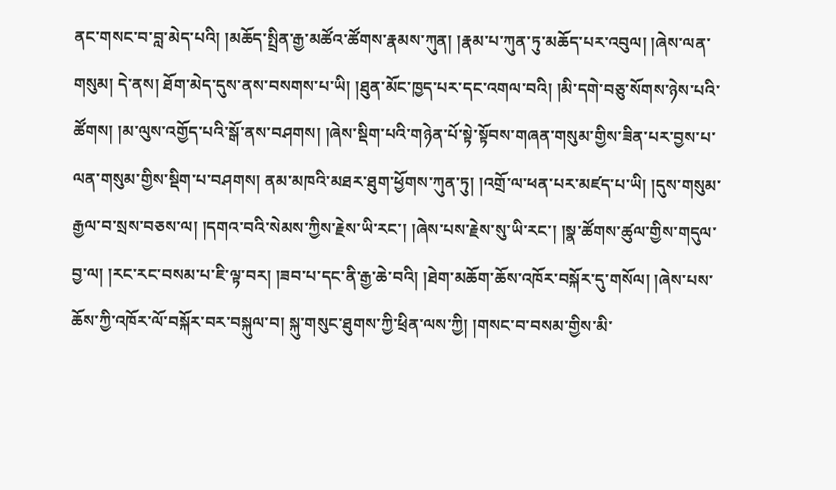ནང་གསང་བ་བླ་མེད་པའི། །མཆོད་སྤྲིན་རྒྱ་མཚོའ་ཚོགས་རྣམས་ཀུན། །རྣམ་པ་ཀུན་ཏུ་མཆོད་པར་འབུལ། །ཞེས་ལན་གསུམ། དེ་ནས། ཐོག་མེད་དུས་ནས་བསགས་པ་ཡི། །ཐུན་མོང་ཁྱད་པར་དང་འགལ་བའི། །མི་དགེ་བཅུ་སོགས་ཉེས་པའི་ཚོགས། །མ་ལུས་འགྱོད་པའི་སྒོ་ནས་བཤགས། །ཞེས་སྡིག་པའི་གཉེན་པོ་སྟེ་སྟོབས་གཞན་གསུམ་གྱིས་ཟིན་པར་བྱས་པ་ལན་གསུམ་གྱིས་སྡིག་པ་བཤགས། ནམ་མཁའི་མཐར་ཐུག་ཕྱོགས་ཀུན་ཏུ། །འགྲོ་ལ་ཕན་པར་མཛད་པ་ཡི། །དུས་གསུམ་རྒྱལ་བ་སྲས་བཅས་ལ། །དགའ་བའི་སེམས་ཀྱིས་རྗེས་ཡི་རང་། །ཞེས་པས་རྗེས་སུ་ཡི་རང་། །སྣ་ཚོགས་ཚུལ་གྱིས་གདུལ་བྱ་ལ། །རང་རང་བསམ་པ་ཇི་ལྟ་བར། །ཟབ་པ་དང་ནི་རྒྱ་ཆེ་བའི། །ཐེག་མཆོག་ཆོས་འཁོར་བསྐོར་དུ་གསོལ། །ཞེས་པས་ཆོས་ཀྱི་འཁོར་ལོ་བསྐོར་བར་བསྐུལ་བ། སྐུ་གསུང་ཐུགས་ཀྱི་ཕྲིན་ལས་ཀྱི། །གསང་བ་བསམ་གྱིས་མི་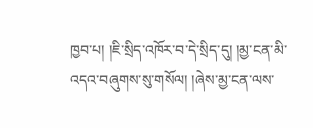ཁྱབ་པ། །ཇི་སྲིད་འཁོར་བ་དེ་སྲིད་དུ། །མྱ་ངན་མི་འདའ་བཞུགས་སུ་གསོལ། །ཞེས་མྱ་ངན་ལས་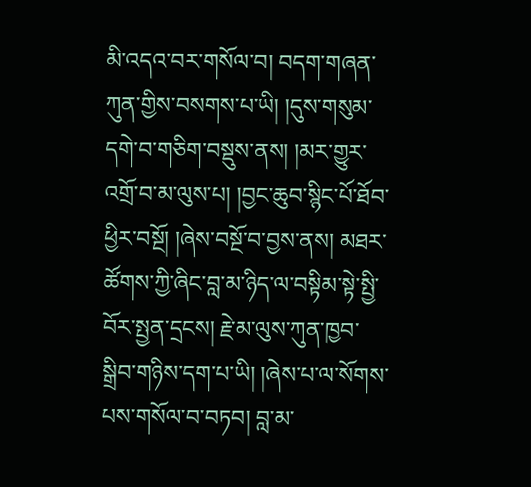མི་འདའ་བར་གསོལ་བ། བདག་གཞན་ཀུན་གྱིས་བསགས་པ་ཡི། །དུས་གསུམ་དགེ་བ་གཅིག་བསྡུས་ནས། །མར་གྱུར་འགྲོ་བ་མ་ལུས་པ། །བྱང་ཆུབ་སྙིང་པོ་ཐོབ་ཕྱིར་བསྔོ། །ཞེས་བསྔོ་བ་བྱས་ནས། མཐར་ཚོགས་ཀྱི་ཞིང་བླ་མ་ཉིད་ལ་བསྟིམ་སྟེ་སྤྱི་བོར་སྤྱན་དྲངས། རྗེ་མ་ལུས་ཀུན་ཁྱབ་སྒྲིབ་གཉིས་དག་པ་ཡི། །ཞེས་པ་ལ་སོགས་པས་གསོལ་བ་བཏབ། བླ་མ་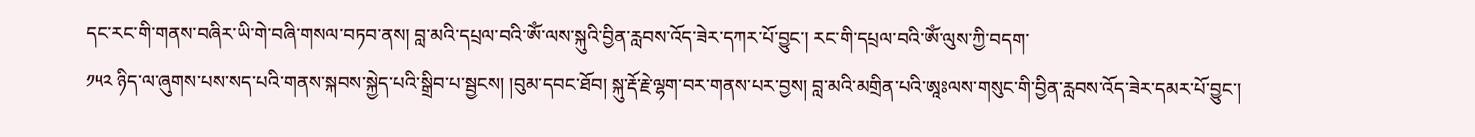དང་རང་གི་གནས་བཞིར་ཡི་གེ་བཞི་གསལ་བཏབ་ནས། བླ་མའི་དཔྲལ་བའི་ༀ་ལས་སྐུའི་བྱིན་རླབས་འོད་ཟེར་དཀར་པོ་བྱུང་། རང་གི་དཔྲལ་བའི་ༀ་ལུས་ཀྱི་བདག་
༡༥༢ ཉིད་ལ་ཞུགས་པས་སད་པའི་གནས་སྐབས་སྐྱེད་པའི་སྒྲིབ་པ་སྦྱངས། །བུམ་དབང་ཐོབ། སྐུ་རྡོ་རྗེ་ལྷག་བར་གནས་པར་བྱས། བླ་མའི་མགྲིན་པའི་ཨཱཿལས་གསུང་གི་བྱིན་རླབས་འོད་ཟེར་དམར་པོ་བྱུང་།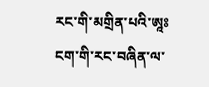རང་གི་མགྲིན་པའི་ཨཱཿངག་གི་རང་བཞིན་ལ་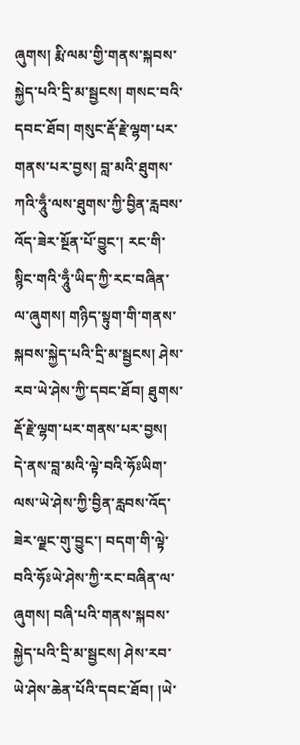ཞུགས། རྨི་ལམ་གྱི་གནས་སྐབས་སྐྱེད་པའི་དྲི་མ་སྦྱངས། གསང་བའི་དབང་ཐོབ། གསུང་རྡོ་རྗེ་ལྷག་པར་གནས་པར་བྱས། བླ་མའི་ཐུགས་ཀའི་ཧཱུྃ་ལས་ཐུགས་ཀྱི་བྱིན་རླབས་འོད་ཟེར་སྔོན་པོ་བྱུང་། རང་གི་སྙིང་གའི་ཧཱུྃ་ཡིད་ཀྱི་རང་བཞིན་ལ་ཞུགས། གཉིད་སྟུག་གི་གནས་སྐབས་སྐྱེད་པའི་དྲི་མ་སྦྱངས། ཤེས་རབ་ཡེ་ཤེས་ཀྱི་དབང་ཐོབ། ཐུགས་རྡོ་རྗེ་ལྷག་པར་གནས་པར་བྱས། དེ་ནས་བླ་མའི་ལྟེ་བའི་ཧོཿཡིག་ལས་ཡེ་ཤེས་ཀྱི་བྱིན་རླབས་འོད་ཟེར་ལྗང་གུ་བྱུང་། བདག་གི་ལྟེ་བའི་ཧོཿཡེ་ཤེས་ཀྱི་རང་བཞིན་ལ་ཞུགས། བཞི་པའི་གནས་སྐབས་སྐྱེད་པའི་དྲི་མ་སྦྱངས། ཤེས་རབ་ཡེ་ཤེས་ཆེན་པོའི་དབང་ཐོབ། །ཡེ་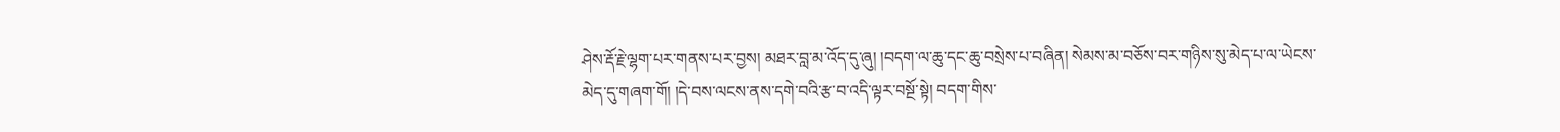ཤེས་རྡོ་རྗེ་ལྷག་པར་གནས་པར་བྱས། མཐར་བླ་མ་འོད་དུ་ཞུ། །བདག་ལ་ཆུ་དང་ཆུ་བསྲེས་པ་བཞིན། སེམས་མ་བཅོས་བར་གཉིས་སུ་མེད་པ་ལ་ཡེངས་མེད་དུ་གཞག་གོ། །དེ་བས་ལངས་ནས་དགེ་བའི་རྩ་བ་འདི་ལྟར་བསྔོ་སྟེ། བདག་གིས་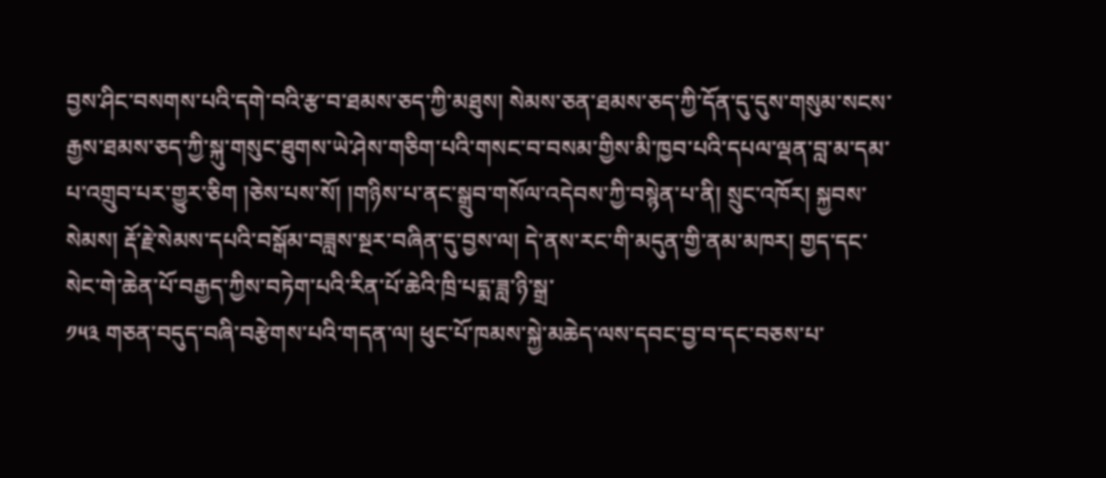བྱས་ཤིང་བསགས་པའི་དགེ་བའི་རྩ་བ་ཐམས་ཅད་ཀྱི་མཐུས། སེམས་ཅན་ཐམས་ཅད་ཀྱི་དོན་དུ་དུས་གསུམ་སངས་རྒྱས་ཐམས་ཅད་ཀྱི་སྐུ་གསུང་ཐུགས་ཡེ་ཤེས་གཅིག་པའི་གསང་བ་བསམ་གྱིས་མི་ཁྱབ་པའི་དཔལ་ལྡན་བླ་མ་དམ་པ་འགྲུབ་པར་གྱུར་ཅིག །ཅེས་པས་སོ། །གཉིས་པ་ནང་སྒྲུབ་གསོལ་འདེབས་ཀྱི་བསྙེན་པ་ནི། སྲུང་འཁོར། སྐྱབས་སེམས། རྡོ་རྗེ་སེམས་དཔའི་བསྒོམ་བཟླས་སྔར་བཞིན་དུ་བྱས་ལ། དེ་ནས་རང་གི་མདུན་གྱི་ནམ་མཁར། གྱད་དང་སེང་གེ་ཆེན་པོ་བརྒྱད་ཀྱིས་བཏེག་པའི་རིན་པོ་ཆེའི་ཁྲི་པདྨ་ཟླ་ཉི་སྒྲ་
༡༥༣ གཅན་བདུད་བཞི་བརྩེགས་པའི་གདན་ལ། ཕུང་པོ་ཁམས་སྐྱེ་མཆེད་ལས་དབང་བྱ་བ་དང་བཅས་པ་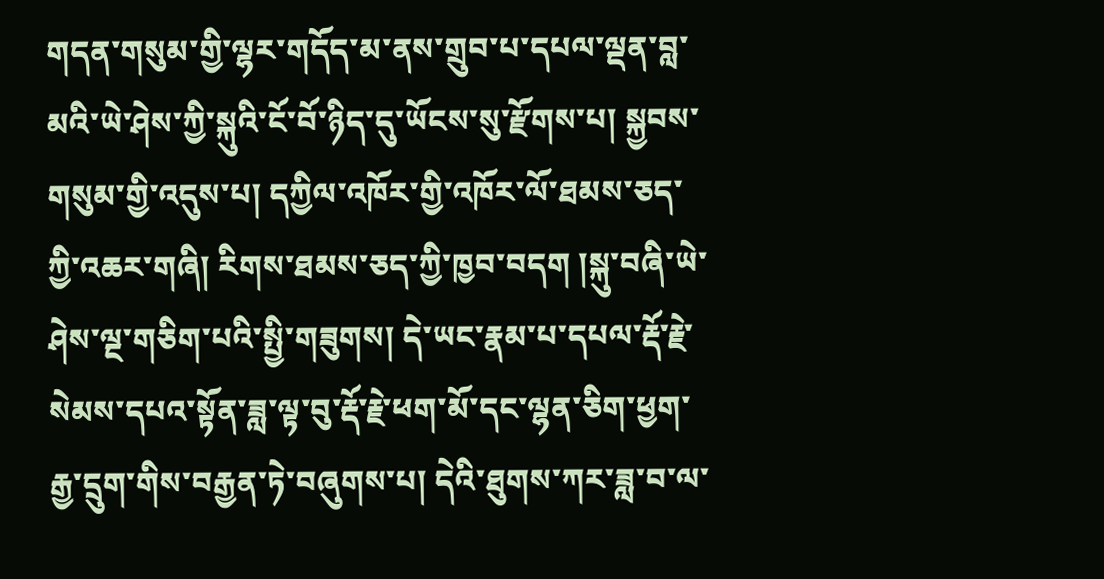གདན་གསུམ་གྱི་ལྷར་གདོད་མ་ནས་གྲུབ་པ་དཔལ་ལྡན་བླ་མའི་ཡེ་ཤེས་ཀྱི་སྐུའི་ངོ་བོ་ཉིད་དུ་ཡོངས་སུ་རྫོགས་པ། སྐྱབས་གསུམ་གྱི་འདུས་པ། དཀྱིལ་འཁོར་གྱི་འཁོར་ལོ་ཐམས་ཅད་ཀྱི་འཆར་གཞི། རིགས་ཐམས་ཅད་ཀྱི་ཁྱབ་བདག །སྐུ་བཞི་ཡེ་ཤེས་ལྔ་གཅིག་པའི་སྤྱི་གཟུགས། དེ་ཡང་རྣམ་པ་དཔལ་རྡོ་རྗེ་སེམས་དཔའ་སྟོན་ཟླ་ལྟ་བུ་རྡོ་རྗེ་ཕག་མོ་དང་ལྷན་ཅིག་ཕྱག་རྒྱ་དྲུག་གིས་བརྒྱན་ཏེ་བཞུགས་པ། དེའི་ཐུགས་ཀར་ཟླ་བ་ལ་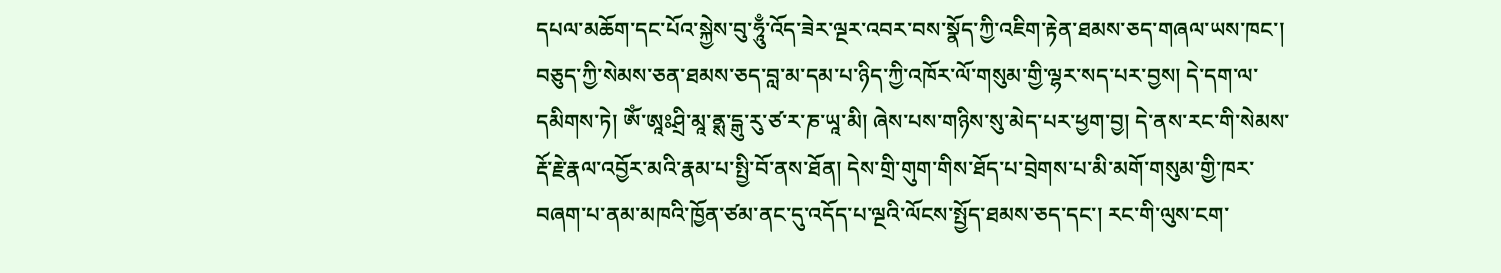དཔལ་མཆོག་དང་པོའ་སྐྱེས་བུ་ཧཱུྃ་འོད་ཟེར་ལྔར་འབར་བས་སྣོད་ཀྱི་འཇིག་རྟེན་ཐམས་ཅད་གཞལ་ཡས་ཁང་། བཅུད་ཀྱི་སེམས་ཅན་ཐམས་ཅད་བླ་མ་དམ་པ་ཉིད་ཀྱི་འཁོར་ལོ་གསུམ་གྱི་ལྷར་སད་པར་བྱས། དེ་དག་ལ་དམིགས་ཏེ། ༀ་ཨཱཿཤྲི་མཱ་ནྶ་དྒུ་རུ་ཙ་ར་ཎ་ཡཱ་མི། ཞེས་པས་གཉིས་སུ་མེད་པར་ཕྱག་བྱ། དེ་ནས་རང་གི་སེམས་རྡོ་རྗེ་རྣལ་འབྱོར་མའི་རྣམ་པ་སྤྱི་བོ་ནས་ཐོན། དེས་གྲི་གུག་གིས་ཐོད་པ་བྲེགས་པ་མི་མགོ་གསུམ་གྱི་ཁར་བཞག་པ་ནམ་མཁའི་ཁྱོན་ཙམ་ནང་དུ་འདོད་པ་ལྔའི་ལོངས་སྤྱོད་ཐམས་ཅད་དང་། རང་གི་ལུས་ངག་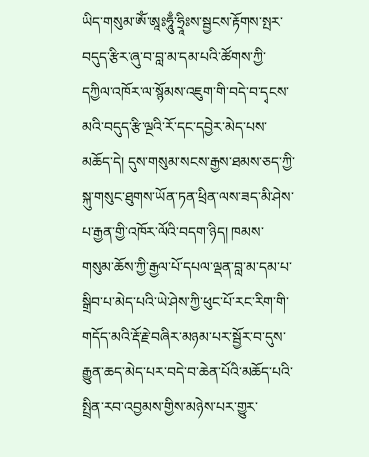ཡིད་གསུམ་ༀ་ཨཱཿཧཱུྃ་ཧྲཱིཿས་སྦྱངས་རྟོགས་སྤར་བདུད་རྩིར་ཞུ་བ་བླ་མ་དམ་པའི་ཚོགས་ཀྱི་དཀྱིལ་འཁོར་ལ་སྙོམས་འཇུག་གི་བདེ་བ་དྭངས་མའི་བདུད་རྩི་ལྔའི་རོ་དང་དབྱེར་མེད་པས་མཆོད་དེ། དུས་གསུམ་སངས་རྒྱས་ཐམས་ཅད་ཀྱི་སྐུ་གསུང་ཐུགས་ཡོན་ཏན་ཕྲིན་ལས་ཟད་མི་ཤེས་པ་རྒྱན་གྱི་འཁོར་ལོའི་བདག་ཉིད། ཁམས་གསུམ་ཆོས་ཀྱི་རྒྱལ་པོ་དཔལ་ལྡན་བླ་མ་དམ་པ་སྒྲིབ་པ་མེད་པའི་ཡེ་ཤེས་ཀྱི་ཕུང་པོ་རང་རིག་གི་གདོད་མའི་རྡོ་རྗེ་བཞིར་མཉམ་པར་སྦྱོར་བ་དུས་རྒྱུན་ཆད་མེད་པར་བདེ་བ་ཆེན་པོའི་མཆོད་པའི་སྤྲིན་རབ་འབྱམས་གྱིས་མཉེས་པར་གྱུར་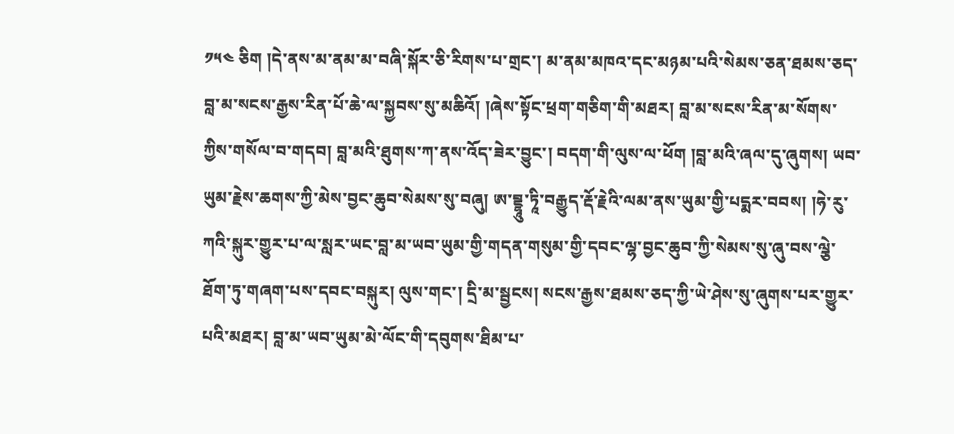༡༥༤ ཅིག །དེ་ནས་མ་ནམ་མ་བཞི་སྐོར་ཅི་རིགས་པ་གྲང་། མ་ནམ་མཁའ་དང་མཉམ་པའི་སེམས་ཅན་ཐམས་ཅད་བླ་མ་སངས་རྒྱས་རིན་པོ་ཆེ་ལ་སྐྱབས་སུ་མཆིའོ། །ཞེས་སྟོང་ཕྲག་གཅིག་གི་མཐར། བླ་མ་སངས་རིན་མ་སོགས་ཀྱིས་གསོལ་བ་གདབ། བླ་མའི་ཐུགས་ཀ་ནས་འོད་ཟེར་བྱུང་། བདག་གི་ལུས་ལ་ཕོག །བླ་མའི་ཞལ་དུ་ཞུགས། ཡབ་ཡུམ་རྗེས་ཆགས་ཀྱི་མེས་བྱང་ཆུབ་སེམས་སུ་བཞུ། ཨ་བྡྷཱུ་ཏཱི་བརྒྱུད་རྡོ་རྗེའི་ལམ་ནས་ཡུམ་གྱི་པདྨར་བབས། །ཧེ་རུ་ཀའི་སྐུར་གྱུར་པ་ལ་སླར་ཡང་བླ་མ་ཡབ་ཡུམ་གྱི་གདན་གསུམ་གྱི་དབང་ལྷ་བྱང་ཆུབ་ཀྱི་སེམས་སུ་ཞུ་བས་ལྕེ་ཐོག་ཏུ་གཞག་པས་དབང་བསྐུར། ལུས་གང་། དྲི་མ་སྦྱངས། སངས་རྒྱས་ཐམས་ཅད་ཀྱི་ཡེ་ཤེས་སུ་ཞུགས་པར་གྱུར་པའི་མཐར། བླ་མ་ཡབ་ཡུམ་མེ་ལོང་གི་དབུགས་ཐིམ་པ་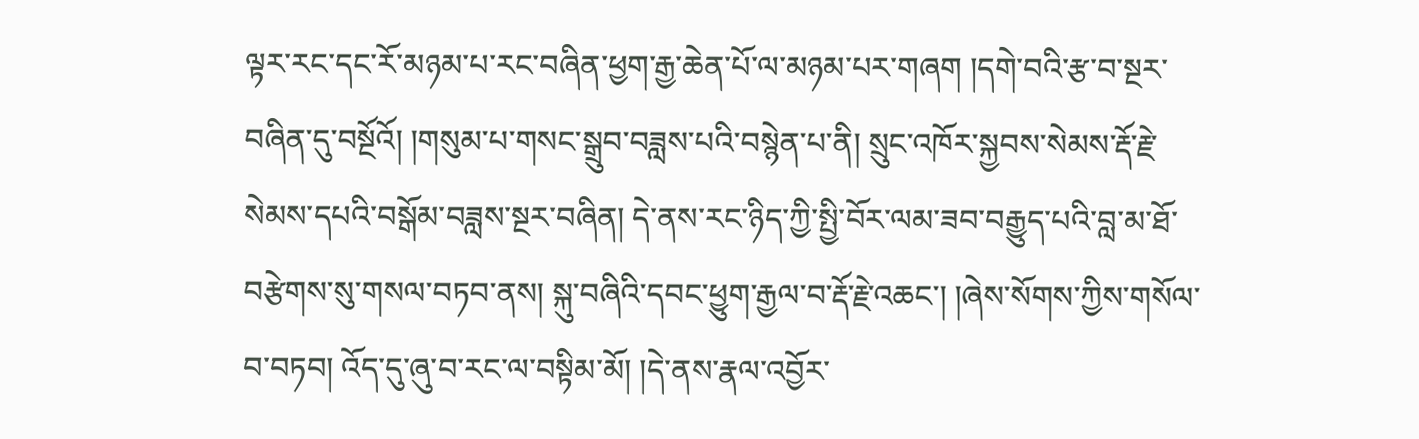ལྟར་རང་དང་རོ་མཉམ་པ་རང་བཞིན་ཕྱག་རྒྱ་ཆེན་པོ་ལ་མཉམ་པར་གཞག །དགེ་བའི་རྩ་བ་སྔར་བཞིན་དུ་བསྔོའོ། །གསུམ་པ་གསང་སྒྲུབ་བཟླས་པའི་བསྙེན་པ་ནི། སྲུང་འཁོར་སྐྱབས་སེམས་རྡོ་རྗེ་སེམས་དཔའི་བསྒོམ་བཟླས་སྔར་བཞིན། དེ་ནས་རང་ཉིད་ཀྱི་སྤྱི་བོར་ལམ་ཟབ་བརྒྱུད་པའི་བླ་མ་ཐོ་བརྩེགས་སུ་གསལ་བཏབ་ནས། སྐུ་བཞིའི་དབང་ཕྱུག་རྒྱལ་བ་རྡོ་རྗེ་འཆང་། །ཞེས་སོགས་ཀྱིས་གསོལ་བ་བཏབ། འོད་དུ་ཞུ་བ་རང་ལ་བསྟིམ་མོ། །དེ་ནས་རྣལ་འབྱོར་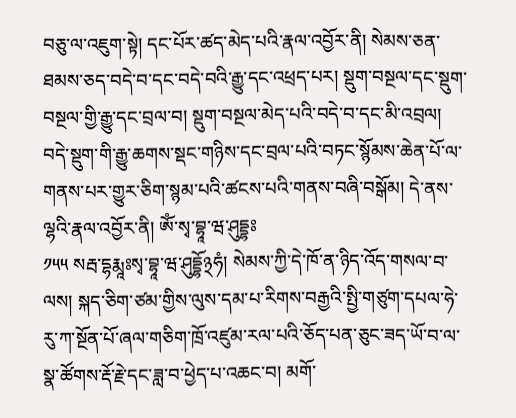བཅུ་ལ་འཇུག་སྟེ། དང་པོར་ཚད་མེད་པའི་རྣལ་འབྱོར་ནི། སེམས་ཅན་ཐམས་ཅད་བདེ་བ་དང་བདེ་བའི་རྒྱུ་དང་འཕྲད་པར། སྡུག་བསྔལ་དང་སྡུག་བསྔལ་གྱི་རྒྱུ་དང་བྲལ་བ། སྡུག་བསྔལ་མེད་པའི་བདེ་བ་དང་མི་འབྲལ། བདེ་སྡུག་གི་རྒྱུ་ཆགས་སྡང་གཉིས་དང་བྲལ་པའི་བཏང་སྙོམས་ཆེན་པོ་ལ་གནས་པར་གྱུར་ཅིག་སྙམ་པའི་ཚངས་པའི་གནས་བཞི་བསྒོམ། དེ་ནས་ལྷའི་རྣལ་འབྱོར་ནི། ༀ་སྭ་བྷཱ་ཝ་ཤུདྡྷཿ
༡༥༥ སརྦ་དྷརྨཱཿསྭ་བྷཱ་ཝ་ཤུདྡྷོ྅ཧཾ། སེམས་ཀྱི་དེ་ཁོ་ན་ཉིད་འོད་གསལ་བ་ལས། སྐད་ཅིག་ཙམ་གྱིས་ལུས་དམ་པ་རིགས་བརྒྱའི་སྤྱི་གཙུག་དཔལ་ཧེ་རུ་ཀ་སྔོན་པོ་ཞལ་གཅིག་ཁྲོ་འཛུམ་རལ་པའི་ཅོད་པན་ཅུང་ཟད་ཡོ་བ་ལ་སྣ་ཚོགས་རྡོ་རྗེ་དང་ཟླ་བ་ཕྱེད་པ་འཆང་བ། མགོ་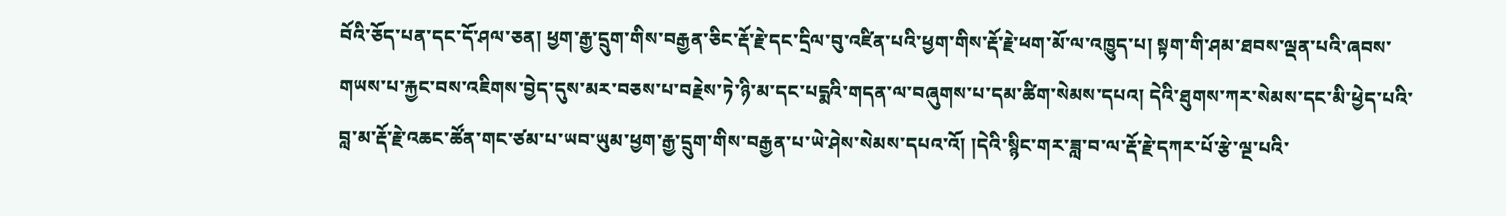བོའི་ཅོད་པན་དང་དོ་ཤལ་ཅན། ཕྱག་རྒྱ་དྲུག་གིས་བརྒྱན་ཅིང་རྡོ་རྗེ་དང་དྲིལ་བུ་འཛིན་པའི་ཕྱག་གིས་རྡོ་རྗེ་ཕག་མོ་ལ་འཁྱུད་པ། སྟག་གི་ཤམ་ཐབས་ལྡན་པའི་ཞབས་གཡས་པ་རྐྱང་བས་འཇིགས་བྱེད་དུས་མར་བཅས་པ་བརྗེས་ཏེ་ཉི་མ་དང་པདྨའི་གདན་ལ་བཞུགས་པ་དམ་ཚིག་སེམས་དཔའ། དེའི་ཐུགས་ཀར་སེམས་དང་མི་ཕྱེད་པའི་བླ་མ་རྡོ་རྗེ་འཆང་ཚོན་གང་ཙམ་པ་ཡབ་ཡུམ་ཕྱག་རྒྱ་དྲུག་གིས་བརྒྱན་པ་ཡེ་ཤེས་སེམས་དཔའ་འོ། །དེའི་སྙིང་གར་ཟླ་བ་ལ་རྡོ་རྗེ་དཀར་པོ་རྩེ་ལྔ་པའི་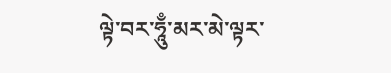ལྟེ་བར་ཧཱུྃ་མར་མེ་ལྟར་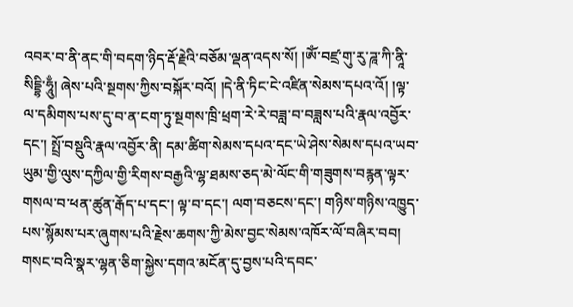འབར་བ་ནི་ནང་གི་བདག་ཉིད་རྡོ་རྗེའི་བཅོམ་ལྡན་འདས་སོ། །ༀ་བཛྲ་གུ་རུ་ཌཱ་ཀི་ནཱི་སིདྡྷི་ཧཱུྃ། ཞེས་པའི་སྔགས་ཀྱིས་བསྐོར་བའོ། །དེ་ནི་ཏིང་ངེ་འཛིན་སེམས་དཔའ་འོ། །ལྟ་ལ་དམིགས་པས་དུ་བ་ན་ངག་ཏུ་སྔགས་ཁྲི་ཕྲག་རེ་རེ་བཟླ་བ་བཟླས་པའི་རྣལ་འབྱོར་དང་། སྤྲོ་བསྡུའི་རྣལ་འབྱོར་ནི། དམ་ཚིག་སེམས་དཔའ་དང་ཡེ་ཤེས་སེམས་དཔའ་ཡབ་ཡུམ་གྱི་ལུས་དཀྱིལ་གྱི་རིགས་བརྒྱའི་ལྷ་ཐམས་ཅད་མེ་ལོང་གི་གཟུགས་བརྙན་ལྟར་གསལ་བ་ཕན་ཚུན་རྒོད་པ་དང་། ལྟ་བ་དང་། ལག་བཅངས་དང་། གཉིས་གཉིས་འཁྱུད་པས་སྙོམས་པར་ཞུགས་པའི་རྗེས་ཆགས་ཀྱི་མེས་བྱང་སེམས་འཁོར་ལོ་བཞིར་བབ། གསང་བའི་སྣར་ལྷན་ཅིག་སྐྱེས་དགའ་མངོན་དུ་བྱས་པའི་དབང་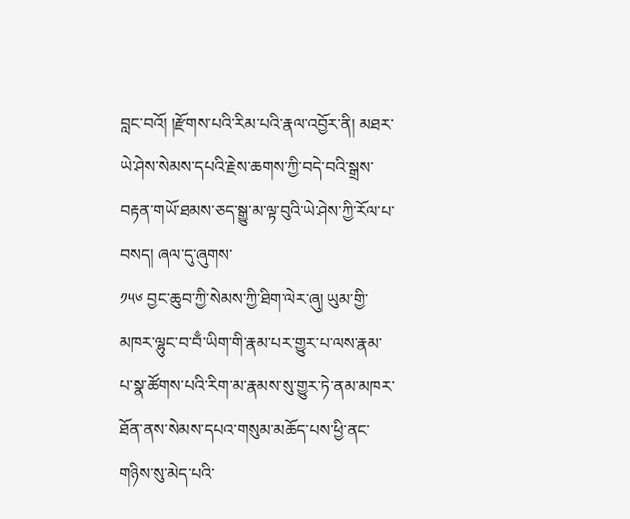བླང་བའོ། །རྫོགས་པའི་རིམ་པའི་རྣལ་འབྱོར་ནི། མཐར་ཡེ་ཤེས་སེམས་དཔའི་རྗེས་ཆགས་ཀྱི་བདེ་བའི་སྒྲས་བརྟན་གཡོ་ཐམས་ཅད་སྒྱུ་མ་ལྟ་བུའི་ཡེ་ཤེས་ཀྱི་རོལ་པ་བསད། ཞལ་དུ་ཞུགས་
༡༥༦ བྱང་ཆུབ་ཀྱི་སེམས་ཀྱི་ཐིག་ལེར་ཞུ། ཡུམ་གྱི་མཁར་ལྷུང་བ་བྃ་ཡིག་གི་རྣམ་པར་གྱུར་པ་ལས་རྣམ་པ་སྣ་ཚོགས་པའི་རིག་མ་རྣམས་སུ་གྱུར་ཏེ་ནམ་མཁར་ཐོན་ནས་སེམས་དཔའ་གསུམ་མཆོད་པས་ཕྱི་ནང་གཉིས་སུ་མེད་པའི་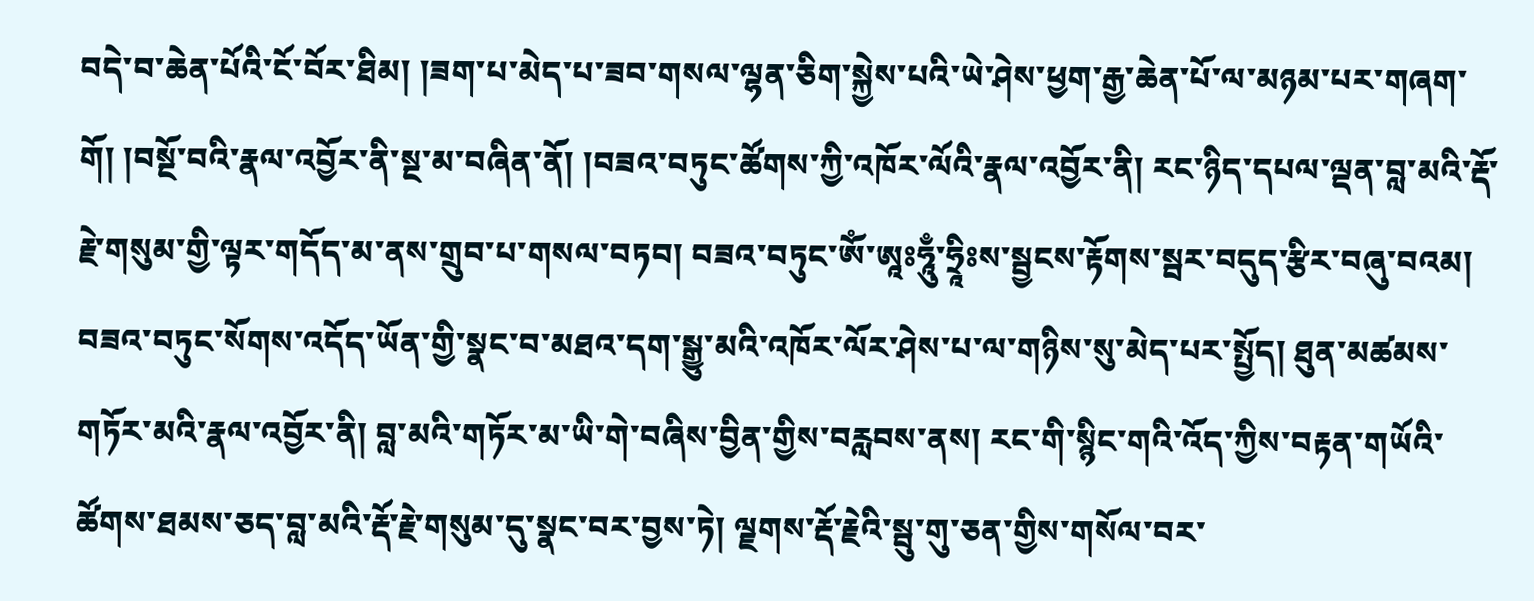བདེ་བ་ཆེན་པོའི་ངོ་བོར་ཐིམ། །ཟག་པ་མེད་པ་ཟབ་གསལ་ལྷན་ཅིག་སྐྱེས་པའི་ཡེ་ཤེས་ཕྱག་རྒྱ་ཆེན་པོ་ལ་མཉམ་པར་གཞག་གོ། །བསྔོ་བའི་རྣལ་འབྱོར་ནི་སྔ་མ་བཞིན་ནོ། །བཟའ་བཏུང་ཚོགས་ཀྱི་འཁོར་ལོའི་རྣལ་འབྱོར་ནི། རང་ཉིད་དཔལ་ལྡན་བླ་མའི་རྡོ་རྗེ་གསུམ་གྱི་ལྟར་གདོད་མ་ནས་གྲུབ་པ་གསལ་བཏབ། བཟའ་བཏུང་ༀ་ཨཱཿཧཱུྃ་ཧྲཱིཿས་སྦྱངས་རྟོགས་སྦར་བདུད་རྩིར་བཞུ་བའམ། བཟའ་བཏུང་སོགས་འདོད་ཡོན་གྱི་སྣང་བ་མཐའ་དག་སྒྱུ་མའི་འཁོར་ལོར་ཤེས་པ་ལ་གཉིས་སུ་མེད་པར་སྤྱོད། ཐུན་མཚམས་གཏོར་མའི་རྣལ་འབྱོར་ནི། བླ་མའི་གཏོར་མ་ཡི་གེ་བཞིས་བྱིན་གྱིས་བརླབས་ནས། རང་གི་སྙིང་གའི་འོད་ཀྱིས་བརྟན་གཡོའི་ཚོགས་ཐམས་ཅད་བླ་མའི་རྡོ་རྗེ་གསུམ་དུ་སྣང་བར་བྱས་ཏེ། ལྗགས་རྡོ་རྗེའི་སྦུ་གུ་ཅན་གྱིས་གསོལ་བར་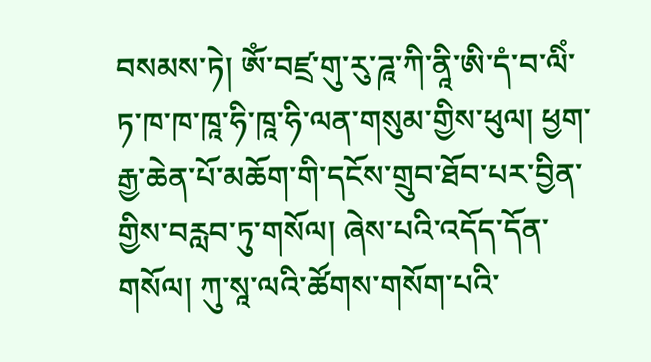བསམས་ཏེ། ༀ་བཛྲ་གུ་རུ་ཌཱ་ཀི་ནཱི་ཨི་དཾ་བ་ལིཾ་ཏ་ཁ་ཁ་ཁཱ་ཧི་ཁཱ་ཧི་ལན་གསུམ་གྱིས་ཕུལ། ཕྱག་རྒྱ་ཆེན་པོ་མཆོག་གི་དངོས་གྲུབ་ཐོབ་པར་བྱིན་གྱིས་བརླབ་ཏུ་གསོལ། ཞེས་པའི་འདོད་དོན་གསོལ། ཀུ་སཱ་ལའི་ཚོགས་གསོག་པའི་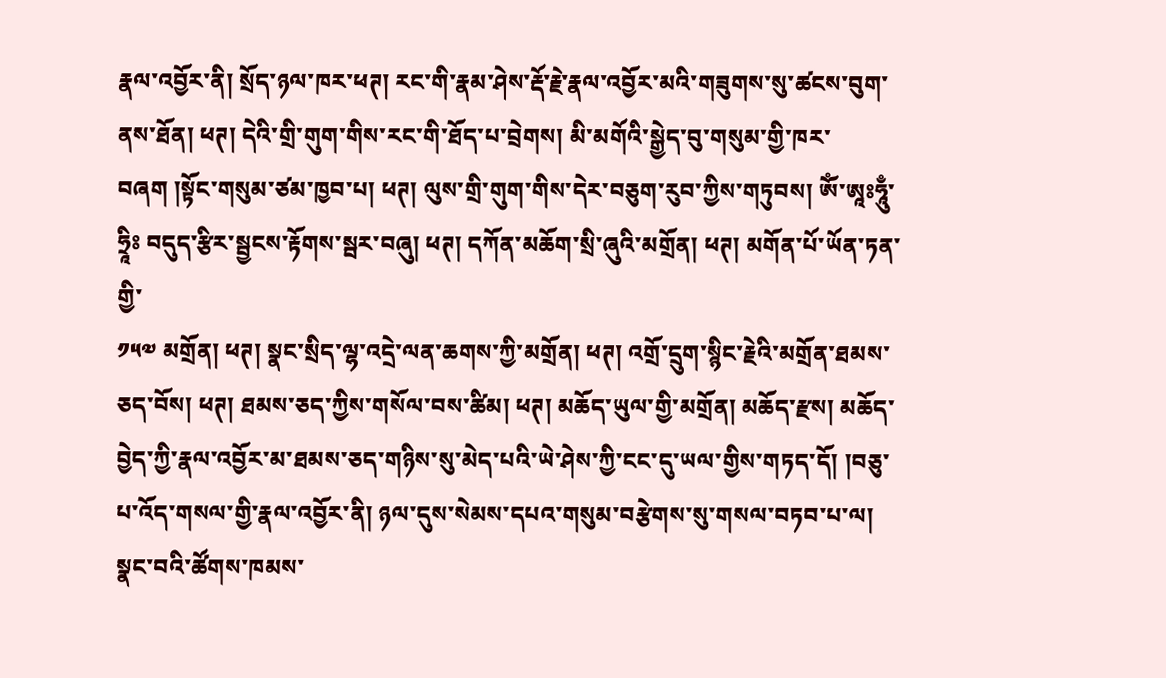རྣལ་འབྱོར་ནི། སྲོད་ཉལ་ཁར་ཕཊ། རང་གི་རྣམ་ཤེས་རྡོ་རྗེ་རྣལ་འབྱོར་མའི་གཟུགས་སུ་ཚངས་བུག་ནས་ཐོན། ཕཊ། དེའི་གྲི་གུག་གིས་རང་གི་ཐོད་པ་བྲེགས། མི་མགོའི་སྒྱེད་བུ་གསུམ་གྱི་ཁར་བཞག །སྟོང་གསུམ་ཙམ་ཁྱབ་པ། ཕཊ། ལུས་གྲི་གུག་གིས་དེར་བཅུག་རུབ་ཀྱིས་གཏུབས། ༀ་ཨཱཿཧཱུྃ་ཧྲཱིཿ བདུད་རྩིར་སྦྱངས་རྟོགས་སྦར་བཞུ། ཕཊ། དཀོན་མཆོག་སྲི་ཞུའི་མགྲོན། ཕཊ། མགོན་པོ་ཡོན་ཏན་གྱི་
༡༥༧ མགྲོན། ཕཊ། སྣང་སྲིད་ལྷ་འདྲེ་ལན་ཆགས་ཀྱི་མགྲོན། ཕཊ། འགྲོ་དྲུག་སྙིང་རྗེའི་མགྲོན་ཐམས་ཅད་བོས། ཕཊ། ཐམས་ཅད་ཀྱིས་གསོལ་བས་ཚིམ། ཕཊ། མཆོད་ཡུལ་གྱི་མགྲོན། མཆོད་རྫས། མཆོད་བྱེད་ཀྱི་རྣལ་འབྱོར་མ་ཐམས་ཅད་གཉིས་སུ་མེད་པའི་ཡེ་ཤེས་ཀྱི་ངང་དུ་ཡལ་གྱིས་གཏད་དོ། །བཅུ་པ་འོད་གསལ་གྱི་རྣལ་འབྱོར་ནི། ཉལ་དུས་སེམས་དཔའ་གསུམ་བརྩེགས་སུ་གསལ་བཏབ་པ་ལ། སྣང་བའི་ཚོགས་ཁམས་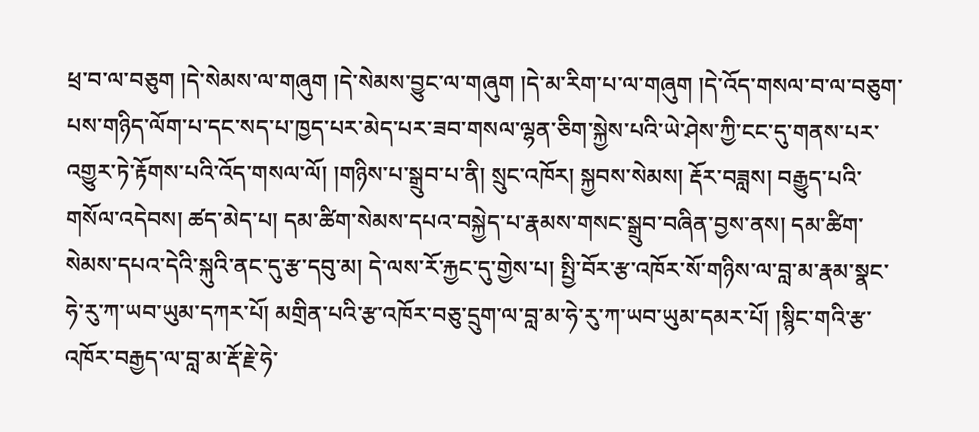ཕྲ་བ་ལ་བཅུག །དེ་སེམས་ལ་གཞུག །དེ་སེམས་བྱུང་ལ་གཞུག །དེ་མ་རིག་པ་ལ་གཞུག །དེ་འོད་གསལ་བ་ལ་བཅུག་པས་གཉིད་ལོག་པ་དང་སད་པ་ཁྱད་པར་མེད་པར་ཟབ་གསལ་ལྷན་ཅིག་སྐྱེས་པའི་ཡེ་ཤེས་ཀྱི་ངང་དུ་གནས་པར་འགྱུར་ཏེ་རྟོགས་པའི་འོད་གསལ་ལོ། །གཉིས་པ་སྒྲུབ་པ་ནི། སྲུང་འཁོར། སྐྱབས་སེམས། རྡོར་བཟླས། བརྒྱུད་པའི་གསོལ་འདེབས། ཚད་མེད་པ། དམ་ཚིག་སེམས་དཔའ་བསྐྱེད་པ་རྣམས་གསང་སྒྲུབ་བཞིན་བྱས་ནས། དམ་ཚིག་སེམས་དཔའ་དེའི་སྐུའི་ནང་དུ་རྩ་དབུ་མ། དེ་ལས་རོ་རྐྱང་དུ་གྱེས་པ། སྤྱི་བོར་རྩ་འཁོར་སོ་གཉིས་ལ་བླ་མ་རྣམ་སྣང་ཧེ་རུ་ཀ་ཡབ་ཡུམ་དཀར་པོ། མགྲིན་པའི་རྩ་འཁོར་བཅུ་དྲུག་ལ་བླ་མ་ཧེ་རུ་ཀ་ཡབ་ཡུམ་དམར་པོ། །སྙིང་གའི་རྩ་འཁོར་བརྒྱད་ལ་བླ་མ་རྡོ་རྗེ་ཧེ་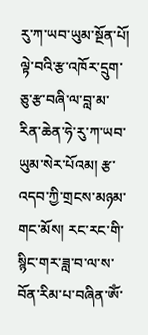རུ་ཀ་ཡབ་ཡུམ་སྔོན་པོ། ལྟེ་བའི་རྩ་འཁོར་དྲུག་ཅུ་རྩ་བཞི་ལ་བླ་མ་རིན་ཆེན་ཧེ་རུ་ཀ་ཡབ་ཡུམ་སེར་པོའམ། རྩ་འདབ་ཀྱི་གྲངས་མཉམ་གང་མོས། རང་རང་གི་སྙིང་གར་ཟླ་བ་ལ་ས་བོན་རིམ་པ་བཞིན་ༀ་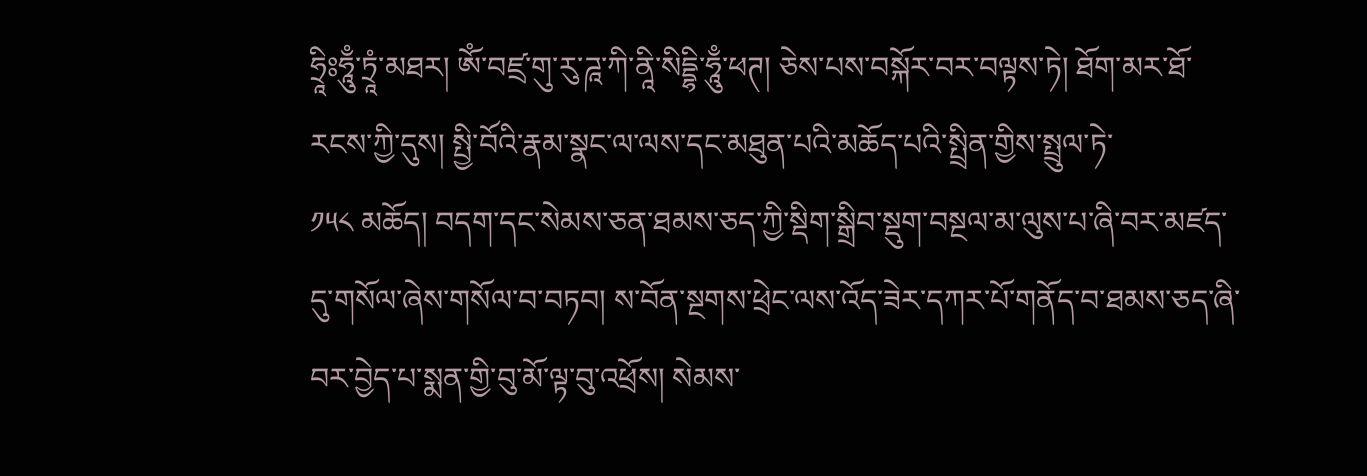ཧྲཱིཿཧཱུྃ་ཏྲཱཾ་མཐར། ༀ་བཛྲ་གུ་རུ་ཌཱ་ཀི་ནཱི་སིདྡྷི་ཧཱུྃ་ཕཊ། ཅེས་པས་བསྐོར་བར་བལྟས་ཏེ། ཐོག་མར་ཐོ་རངས་ཀྱི་དུས། སྤྱི་བོའི་རྣམ་སྣང་ལ་ལས་དང་མཐུན་པའི་མཆོད་པའི་སྤྲིན་གྱིས་སྤྲུལ་ཏེ་
༡༥༨ མཆོད། བདག་དང་སེམས་ཅན་ཐམས་ཅད་ཀྱི་སྡིག་སྒྲིབ་སྡུག་བསྔལ་མ་ལུས་པ་ཞི་བར་མཛད་དུ་གསོལ་ཞེས་གསོལ་བ་བཏབ། ས་བོན་སྔགས་ཕྲེང་ལས་འོད་ཟེར་དཀར་པོ་གནོད་བ་ཐམས་ཅད་ཞི་བར་བྱེད་པ་སྨན་གྱི་བུ་མོ་ལྟ་བུ་འཕྲོས། སེམས་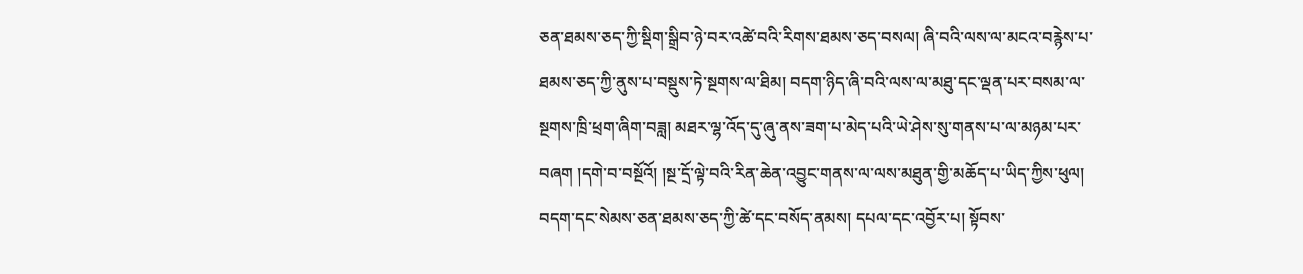ཅན་ཐམས་ཅད་ཀྱི་སྡིག་སྒྲིབ་ཉེ་བར་འཚེ་བའི་རིགས་ཐམས་ཅད་བསལ། ཞི་བའི་ལས་ལ་མངའ་བརྙེས་པ་ཐམས་ཅད་ཀྱི་ནུས་པ་བསྡུས་ཏེ་སྔགས་ལ་ཐིམ། བདག་ཉིད་ཞི་བའི་ལས་ལ་མཐུ་དང་ལྡན་པར་བསམ་ལ་སྔགས་ཁྲི་ཕྲག་ཞིག་བཟླ། མཐར་ལྷ་འོད་དུ་ཞུ་ནས་ཟག་པ་མེད་པའི་ཡེ་ཤེས་སུ་གནས་པ་ལ་མཉམ་པར་བཞག །དགེ་བ་བསྔོའོ། །སྔ་དྲོ་ལྟེ་བའི་རིན་ཆེན་འབྱུང་གནས་ལ་ལས་མཐུན་གྱི་མཆོད་པ་ཡིད་ཀྱིས་ཕུལ། བདག་དང་སེམས་ཅན་ཐམས་ཅད་ཀྱི་ཚེ་དང་བསོད་ནམས། དཔལ་དང་འབྱོར་པ། སྟོབས་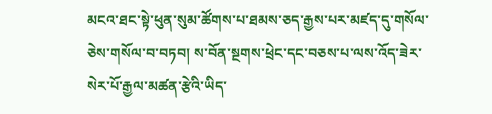མངའ་ཐང་སྟེ་ཕུན་སུམ་ཚོགས་པ་ཐམས་ཅད་རྒྱས་པར་མཛད་དུ་གསོལ་ཅེས་གསོལ་བ་བཏབ། ས་བོན་སྔགས་ཕྲེང་དང་བཅས་པ་ལས་འོད་ཟེར་སེར་པོ་རྒྱལ་མཚན་རྩེའི་ཡིད་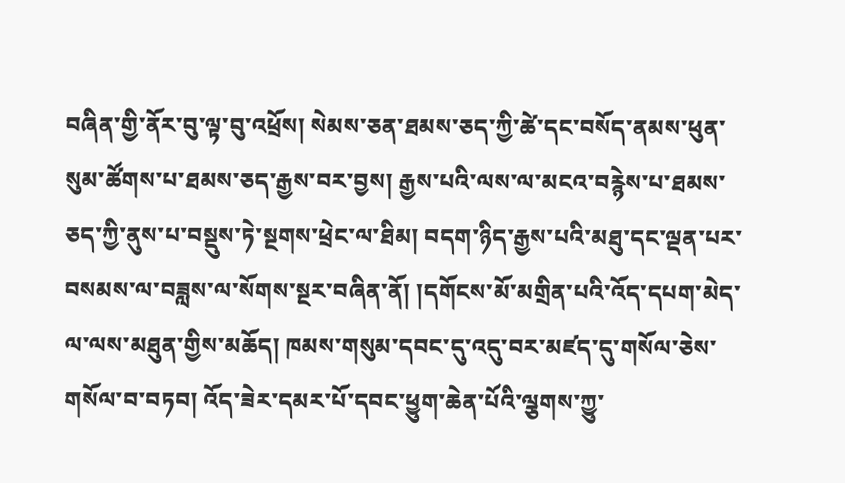བཞིན་གྱི་ནོར་བུ་ལྟ་བུ་འཕྲོས། སེམས་ཅན་ཐམས་ཅད་ཀྱི་ཚེ་དང་བསོད་ནམས་ཕུན་སུམ་ཚོགས་པ་ཐམས་ཅད་རྒྱས་བར་བྱས། རྒྱས་པའི་ལས་ལ་མངའ་བརྙེས་པ་ཐམས་ཅད་ཀྱི་ནུས་པ་བསྡུས་ཏེ་སྔགས་ཕྲེང་ལ་ཐིམ། བདག་ཉིད་རྒྱས་པའི་མཐུ་དང་ལྡན་པར་བསམས་ལ་བཟླས་ལ་སོགས་སྔར་བཞིན་ནོ། །དགོངས་མོ་མགྲིན་པའི་འོད་དཔག་མེད་ལ་ལས་མཐུན་གྱིས་མཆོད། ཁམས་གསུམ་དབང་དུ་འདུ་བར་མཛད་དུ་གསོལ་ཅེས་གསོལ་བ་བཏབ། འོད་ཟེར་དམར་པོ་དབང་ཕྱུག་ཆེན་པོའི་ལྕགས་ཀྱུ་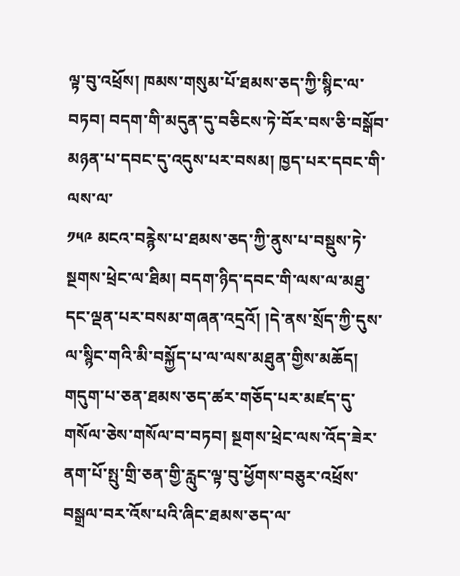ལྟ་བུ་འཕྲོས། ཁམས་གསུམ་པོ་ཐམས་ཅད་ཀྱི་སྙིང་ལ་བཏབ། བདག་གི་མདུན་དུ་བཅིངས་ཏེ་བོར་བས་ཅི་བསྒོབ་མཉན་པ་དབང་དུ་འདུས་པར་བསམ། ཁྱད་པར་དབང་གི་ལས་ལ་
༡༥༩ མངའ་བརྙེས་པ་ཐམས་ཅད་ཀྱི་ནུས་པ་བསྡུས་ཏེ་སྔགས་ཕྲེང་ལ་ཐིམ། བདག་ཉིད་དབང་གི་ལས་ལ་མཐུ་དང་ལྡན་པར་བསམ་གཞན་འདྲའོ། །དེ་ནས་སྲོད་ཀྱི་དུས་ལ་སྙིང་གའི་མི་བསྐྱོད་པ་ལ་ལས་མཐུན་གྱིས་མཆོད། གདུག་པ་ཅན་ཐམས་ཅད་ཚར་གཅོད་པར་མཛད་དུ་གསོལ་ཅེས་གསོལ་བ་བཏབ། སྔགས་ཕྲེང་ལས་འོད་ཟེར་ནག་པོ་སྤུ་གྲི་ཅན་གྱི་རླུང་ལྟ་བུ་ཕྱོགས་བཅུར་འཕྲོས་བསྒྲལ་བར་འོས་པའི་ཞིང་ཐམས་ཅད་ལ་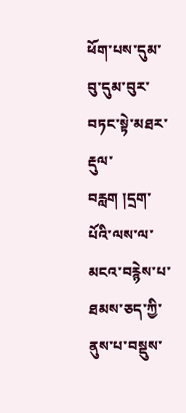ཕོག་པས་དུམ་བུ་དུམ་བུར་བཏང་སྟེ་མཐར་རྡུལ་བརླག །དྲག་པོའི་ལས་ལ་མངའ་བརྙེས་པ་ཐམས་ཅད་ཀྱི་ནུས་པ་བསྡུས་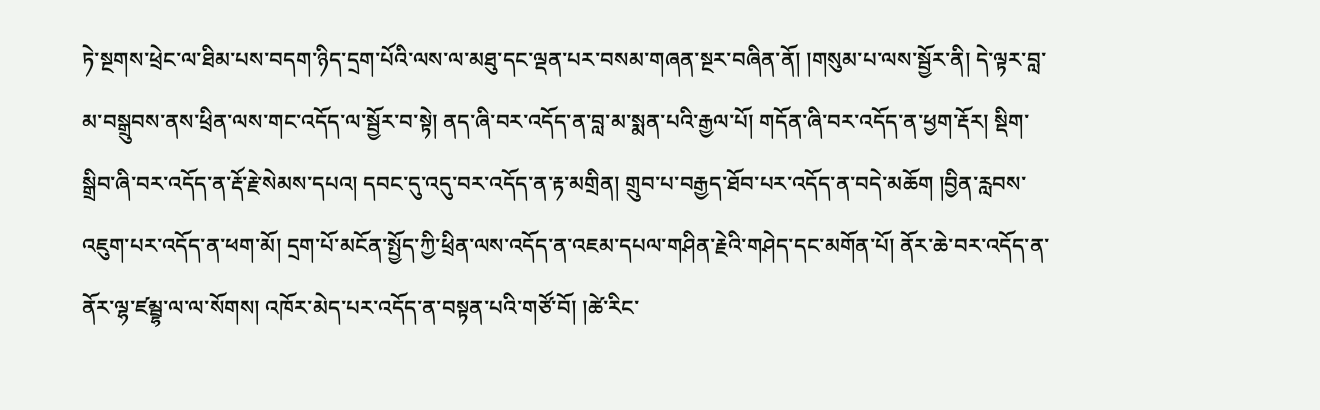ཏེ་སྔགས་ཕྲེང་ལ་ཐིམ་པས་བདག་ཉིད་དྲག་པོའི་ལས་ལ་མཐུ་དང་ལྡན་པར་བསམ་གཞན་སྔར་བཞིན་ནོ། །གསུམ་པ་ལས་སྦྱོར་ནི། དེ་ལྟར་བླ་མ་བསྒྲུབས་ནས་ཕྲིན་ལས་གང་འདོད་ལ་སྦྱོར་བ་སྟེ། ནད་ཞི་བར་འདོད་ན་བླ་མ་སྨན་པའི་རྒྱལ་པོ། གདོན་ཞི་བར་འདོད་ན་ཕྱག་རྡོར། སྡིག་སྒྲིབ་ཞི་བར་འདོད་ན་རྡོ་རྗེ་སེམས་དཔའ། དབང་དུ་འདུ་བར་འདོད་ན་རྟ་མགྲིན། གྲུབ་པ་བརྒྱད་ཐོབ་པར་འདོད་ན་བདེ་མཆོག །བྱིན་རླབས་འཇུག་པར་འདོད་ན་ཕག་མོ། དྲག་པོ་མངོན་སྤྱོད་ཀྱི་ཕྲིན་ལས་འདོད་ན་འཇམ་དཔལ་གཤིན་རྗེའི་གཤེད་དང་མགོན་པོ། ནོར་ཆེ་བར་འདོད་ན་ནོར་ལྷ་ཛམྦྷ་ལ་ལ་སོགས། འཁོར་མེད་པར་འདོད་ན་བསྟན་པའི་གཙོ་བོ། །ཚེ་རིང་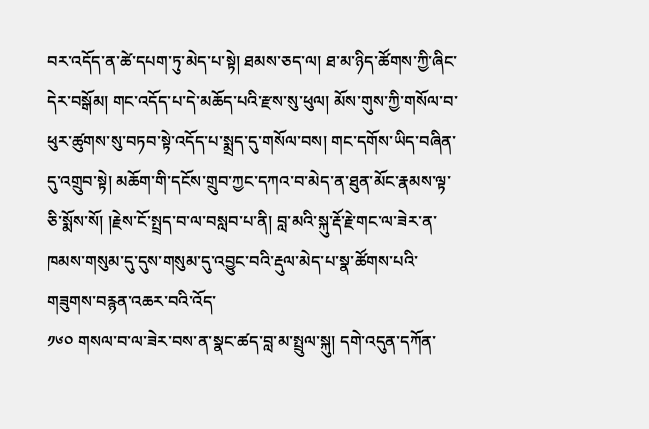བར་འདོད་ན་ཚེ་དཔག་ཏུ་མེད་པ་སྟེ། ཐམས་ཅད་ལ། ཐ་མ་ཉིད་ཚོགས་ཀྱི་ཞིང་དེར་བསྒོམ། གང་འདོད་པ་དེ་མཆོད་པའི་རྫས་སུ་ཕུལ། མོས་གུས་ཀྱི་གསོལ་བ་ཕུར་ཚུགས་སུ་བཏབ་སྟེ་འདོད་པ་སྨྲད་དུ་གསོལ་བས། གང་དགོས་ཡིད་བཞིན་དུ་འགྲུབ་སྟེ། མཆོག་གི་དངོས་གྲུབ་ཀྱང་དཀའ་བ་མེད་ན་ཐུན་མོང་རྣམས་ལྟ་ཅི་སྨོས་སོ། །རྗེས་ངོ་སྤྲད་བ་ལ་བསླབ་པ་ནི། བླ་མའི་སྐུ་རྡོ་རྗེ་གང་ལ་ཟེར་ན་ཁམས་གསུམ་དུ་དུས་གསུམ་དུ་འབྱུང་བའི་རྡུལ་མེད་པ་སྣ་ཚོགས་པའི་གཟུགས་བརྙན་འཆར་བའི་འོད་
༡༦༠ གསལ་བ་ལ་ཟེར་བས་ན་སྣང་ཚད་བླ་མ་སྤྲུལ་སྐུ། དགེ་འདུན་དཀོན་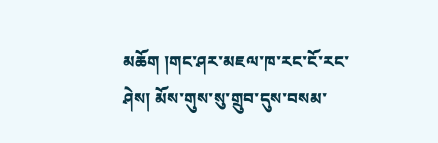མཆོག །གང་ཤར་མཇལ་ཁ་རང་ངོ་རང་ཤེས། མོས་གུས་སུ་གྲུབ་དུས་བསམ་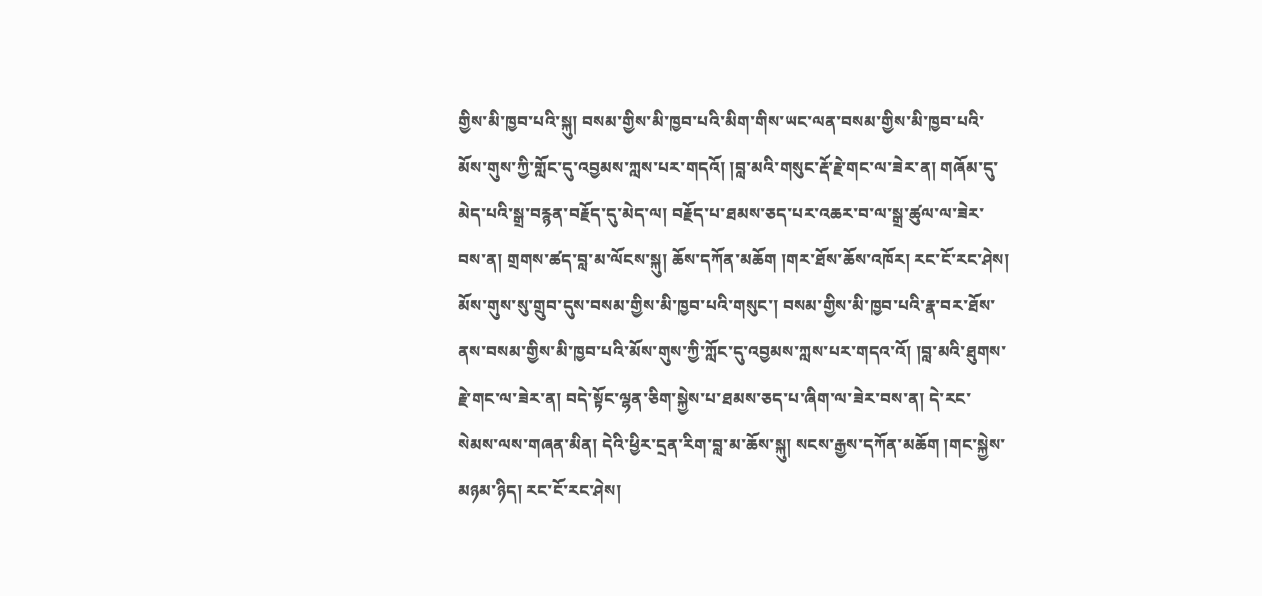གྱིས་མི་ཁྱབ་པའི་སྐུ། བསམ་གྱིས་མི་ཁྱབ་པའི་མིག་གིས་ཡང་ལན་བསམ་གྱིས་མི་ཁྱབ་པའི་མོས་གུས་ཀྱི་གློང་དུ་འབྱམས་ཀླས་པར་གདའོ། །བླ་མའི་གསུང་རྡོ་རྗེ་གང་ལ་ཟེར་ན། གཞོམ་དུ་མེད་པའི་སྒྲ་བརྙན་བརྗོད་དུ་མེད་ལ། བརྗོད་པ་ཐམས་ཅད་པར་འཆར་བ་ལ་སྒྲ་ཚུལ་ལ་ཟེར་བས་ན། གྲགས་ཚད་བླ་མ་ལོངས་སྐུ། ཆོས་དཀོན་མཆོག །གར་ཐོས་ཆོས་འཁོར། རང་ངོ་རང་ཤེས། མོས་གུས་སུ་གྲུབ་དུས་བསམ་གྱིས་མི་ཁྱབ་པའི་གསུང་། བསམ་གྱིས་མི་ཁྱབ་པའི་རྣ་བར་ཐོས་ནས་བསམ་གྱིས་མི་ཁྱབ་པའི་མོས་གུས་ཀྱི་ཀློང་དུ་འབྱམས་ཀླས་པར་གདའ་འོ། །བླ་མའི་ཐུགས་རྗེ་གང་ལ་ཟེར་ན། བདེ་སྟོང་ལྷན་ཅིག་སྐྱེས་པ་ཐམས་ཅད་པ་ཞིག་ལ་ཟེར་བས་ན། དེ་རང་སེམས་ལས་གཞན་མིན། དེའི་ཕྱིར་དྲན་རིག་བླ་མ་ཆོས་སྐུ། སངས་རྒྱས་དཀོན་མཆོག །གང་སྐྱེས་མཉམ་ཉིད། རང་ངོ་རང་ཤེས།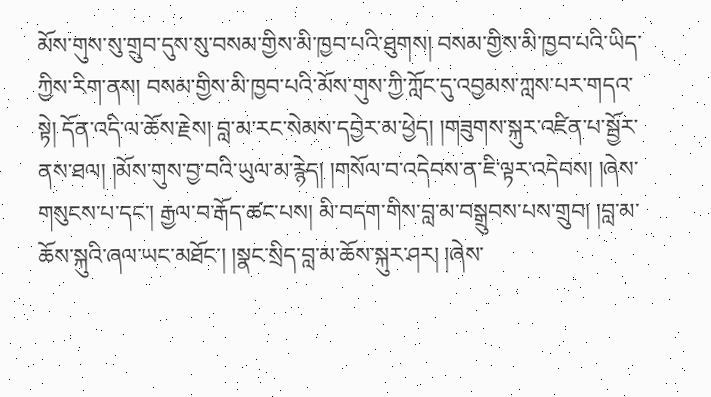མོས་གུས་སུ་གྲུབ་དུས་སུ་བསམ་གྱིས་མི་ཁྱབ་པའི་ཐུགས། བསམ་གྱིས་མི་ཁྱབ་པའི་ཡིད་ཀྱིས་རིག་ནས། བསམ་གྱིས་མི་ཁྱབ་པའི་མོས་གུས་ཀྱི་ཀློང་དུ་འབྱམས་ཀླས་པར་གདའ་སྟེ། དོན་འདི་ལ་ཆོས་རྗེས། བླ་མ་རང་སེམས་དབྱེར་མ་ཕྱེད། །གཟུགས་སྐུར་འཛིན་པ་སྦྱོར་ནས་ཐལ། །མོས་གུས་བྱ་བའི་ཡུལ་མ་རྙེད། །གསོལ་བ་འདེབས་ན་ཇི་ལྟར་འདེབས། །ཞེས་གསུངས་པ་དང་། རྒྱལ་བ་རྒོད་ཚང་པས། མི་བདག་གིས་བླ་མ་བསྒྲུབས་པས་གྲུབ། །བླ་མ་ཆོས་སྐུའི་ཞལ་ཡང་མཐོང་། །སྣང་སྲིད་བླ་མ་ཆོས་སྐུར་ཤར། །ཞེས་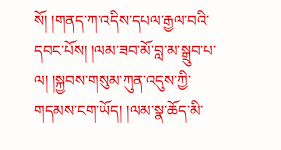སོ། །གནད་ཀ་འདིས་དཔལ་རྒྱལ་བའི་དབང་པོས། །ལམ་ཟབ་མོ་བླ་མ་སྒྲུབ་པ་ལ། །སྐྱབས་གསུམ་ཀུན་འདུས་ཀྱི་གདམས་ངག་ཡོད། །ལམ་སྣ་ཆོད་མི་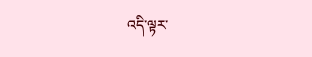འདི་ལྟར་